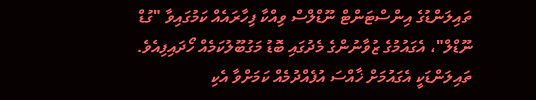ތައިލަންޑުގެ އިންސްޓަންޓް ނޫޑްލްސް ވިއްކާ ފިހާރައެއް ކަމުގައިވާ "ގުޑް ނޫޑްލް"، އެގައުމުގެ ޒުވާނުންގެ މެދުގައި ބޮޑު މަގުބޫލުކަމެއް ހޯދައިފިއެވެ.
ތައިލަންޑަކީ އެގައުމަށް ޚާއްސަ އުފެއްދުމެއް ކަމަށްވާ އެކި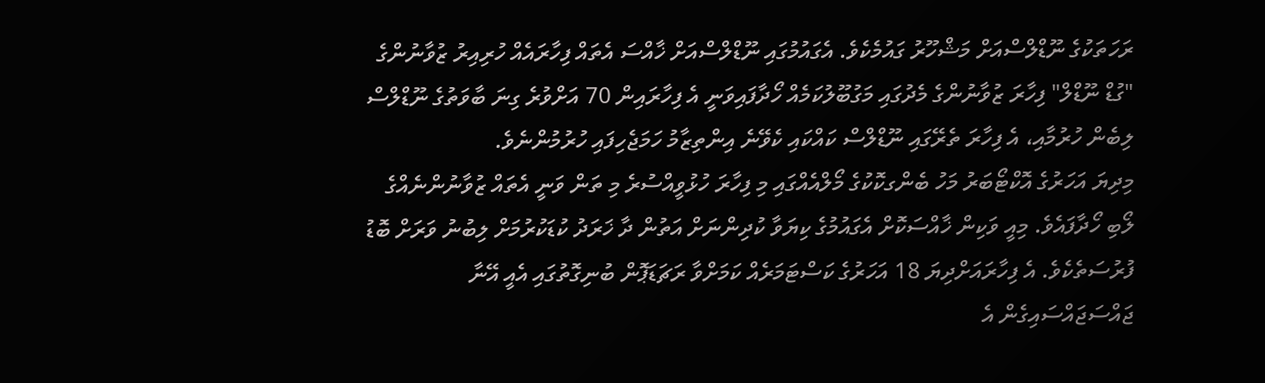ރަހަތަކުގެ ނޫޑްލްސްއަށް މަޝްހޫރު ގައުމެކެވެ. އެގައުމުގައި ނޫޑްލްސްއަށް ޚާއްސަ އެތައް ފިހާރައެއް ހުރިއިރު ޒުވާނުންގެ "ގުޑް ނޫޑްލް" ފިހާރަ ޒުވާނުންގެ މެދުގައި މަގުބޫލުކަމެއް ހޯދާފައިވަނީ އެ ފިހާރައިން 70 އަށްވުރެ ގިނަ ބާވަތުގެ ނޫޑްލްސް ލިބެން ހުރުމާއި، އެ ފިހާރަ ތެރޭގައި ނޫޑްލްސް ކައްކައި ކެވޭނެ އިންތިޒާމު ހަމަޖެހިފައި ހުރުމުންނެވެ.
މިދިޔަ އަހަރުގެ އޮކްޓޯބަރު މަހު ބެންގކޮކުގެ މޯލްއެއްގައި މި ފިހާރަ ހުޅުވީއްސުރެ މި ތަން ވަނީ އެތައް ޒުވާނުންނެއްގެ ލޯބި ހޯދާފައެވެ. މިއީ ވަކިން ޚާއްސަކޮށް އެގައުމުގެ ކިޔަވާ ކުދިންނަށް އަތުން ދާ ޚަރަދު ކުޑަކުރުމަށް ލިބުނު ވަރަށް ބޮޑު ފުރުސަތެކެވެ. އެ ފިހާރައަށްދިޔަ 18 އަހަރުގެ ކަސްޓަމަރެއް ކަމަށްވާ ރަޗަޑަޕޮން ބުނިގޮތުގައި އެއީ އޭނާ ޖައްސަޖައްސައިގެން އެ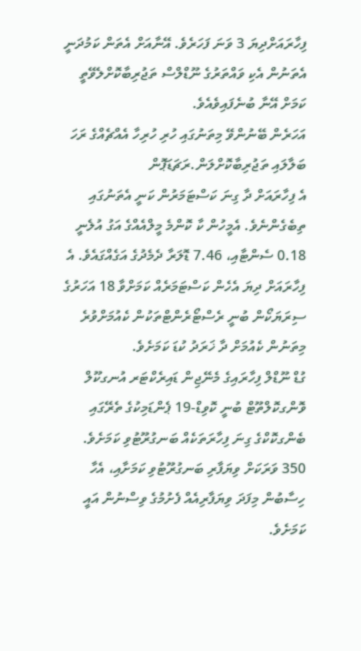ފިހާރައަށްދިޔަ 3 ވަނަ ފަހަރެވެ. އޭނާއަށް އެތަން ކަމުދަނީ އެތަނުން އެކި ވައްތަރުގެ ނޫޑްލްސް ތަޖުރިބާކޮށްލެވޭތީ ކަމަށް އޭނާ ބުނެފައިވެއެވެ.
އަހަރެން ބޭނުންވޭ މިތަނުގައި ހުރި ހުރިހާ އެއްޗެއްގެ ރަހަ ބަލާލައި ތަޖުރިބާކޮށްލަން.ރަޗަޑަޕޮން
އެ ފިހާރައަށް ދާ ގިނަ ކަސްޓަމަރުން ކަނީ އެތަނުގައި ތިބެގެންނެވެ. އެމީހުން ކާ ކޮންމެ މީލްއެއްގެ އަގު އުލެނީ 0.18 ސެންޓާއި، 7.46 ޑޮލަރާ ދެމެދުގެ އަގެއްގައެވެ. އެ ފިހާރައަށް ދިޔަ އެހެން ކަސްޓަމަރެއް ކަމަށްވާ 18 އަހަރުގެ ސިރަޔަކޯން ބުނީ ރެސްޓޯރެންޓްތަކުން ކެއުމަށްވުރެ މިތަނުން ކެއުމަށް ދާ ޚަރަދު ކުޑަ ކަމަށެވެ.
ގުޑް ނޫޑްލް ފިހާރައިގެ މެނޭޖިން ޑައިރެކްޓަރ އުނގކޫލް ވޮންގކޮލްތޫޓް ބުނީ ކޮވިޑް-19 ޕެންޑަމިކުގެ ތެރޭގައި ބެންގކޮކްގެ ގިނަ ފިހާރަތަކެއް ބަނގުރޫޓުވި ކަމަށެވެ. 350 ވަރަކަށް ވިޔަފާރި ބަނގުރޫޓުވި ކަމަށާއި، އެހާ ހިސާބުން މިފަދަ ވިޔަފާރިއެއް ފެށުމުގެ ވިސްނުން އައީ ކަމަށެވެ.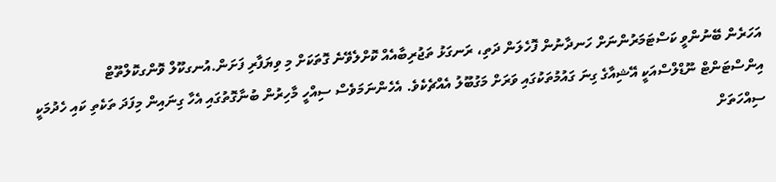އަހަރެން ބޭނުންވީ ކަސްޓަމަރުންނަށް ހަނދާނުން ފޮހެލަން ދަތި، ރަނގަޅު ތަޖުރިބާއެއް ކޮށްލެވޭނެ ގޮތަކަށް މި ވިޔަފާރި ފަށަން.އުނގކޫލް ވޮންގކޮލްތޫޓް
އިންސްޓަންޓް ނޫޑްލްސްއަކީ އޭޝިއާގެ ގިނަ ގައުމުތަކުގައި ވަރަށް މަގުބޫލު އެއްޗެކެވެ. އެހެންނަމަވެސް ސިއްހީ މާހިރުން ބުނާގޮތުގައި އެހާ ގިނައިން މިފަދަ ތަކެތި ކައި ހެދުމަކީ ސިއްހަތަށް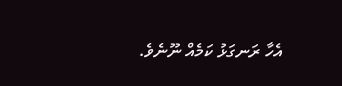އެހާ ރަނގަޅު ކަމެއް ނޫނެވެ.